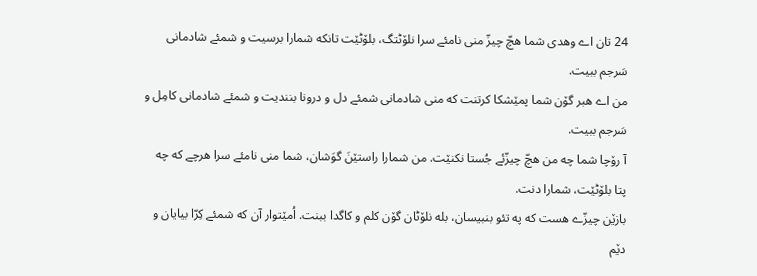24 تان اے وهدی شما هچّ چیزّ منی نامئے سرا نلۆٹتگ، بلۆٹێت تانکه شمارا برسیت و شمئے شادمانی سَرجم ببیت.
من اے هبر گۆن شما پمێشکا کرتنت که منی شادمانی شمئے دل و درونا بنندیت و شمئے شادمانی کامِل و سَرجم ببیت.
آ رۆچا شما چه من هچّ چیزّئے جُستا نکنێت. من شمارا راستێنَ گوَشان، شما منی نامئے سرا هرچے که چه پتا بلۆٹێت، شمارا دنت.
بازێن چیزّے هست که په تئو بنبیسان، بله نلۆٹان گۆن کلم و کاگدا ببنت. اُمێتوار آن که شمئے کِرّا بیایان و دێم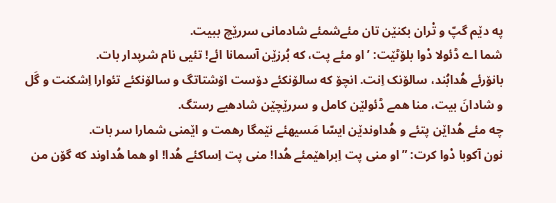په دێم گپّ و تْران بکنێن تان مئےشمئے شادمانی سررێچ ببیت.
شما اے ڈئولا دْوا بلۆٹێت: ’او مئے پت، که بُرزێن آسمانا ائے! تئیی نام شرپدار بات.
بانۆرئے هُدابُند، سالۆنک اِنت. انچۆ که سالۆنکئے دۆست اۆشتاتگ و سالۆنکئے تئوارا اِشکنت و گَل و شادانَ بیت، منا همے ڈئولێن کامل و سررێچێن شادهیے رستگ.
چه مئے هُداێن پتئے و هُداوندێن ایسّا مَسیهئے نێمگا رهمت و اێمنی شمارا سر بات.
نون آکوبا دْوا کرت: ”او منی پت اِبراهێمئے هُدا! منی پت اِساکئے هُدا! او هما هُداوند که گۆن من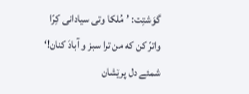گوَشتِت: ’مُلکا وتی سیادانی کِرّا واترّ کن که من ترا سبز و آبادَ کنان!‘
شمئے دل پرێشان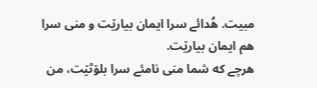مبیت. هُدائے سرا ایمان بیارێت و منی سرا هم ایمان بیارێت.
هرچے که شما منی نامئے سرا بلۆٹێت، من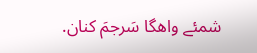شمئے واهگا سَرجمَ کنان.